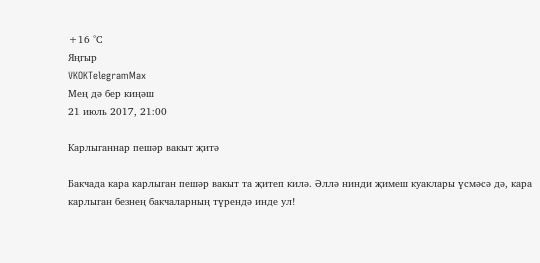+16 °С
Яңгыр
VKOKTelegramMax
Мең дә бер киңәш
21 июль 2017, 21:00

Карлыганнар пешәр вакыт җитә

Бакчада кара карлыган пешәр вакыт та җитеп килә. Әллә нинди җимеш куаклары үсмәсә дә, кара карлыган безнең бакчаларның түрендә инде ул!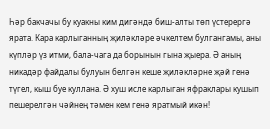Һәр бакчачы бу куакны ким дигәндә биш-алты төп үстерергә ярата. Кара карлыганның җиләкләре әчкелтем булгангамы, аны күпләр үз итми, бала-чага да борынын гына җыера. Ә аның никадәр файдалы булуын белгән кеше җиләкләрне җәй генә түгел, кыш буе куллана. Ә хуш исле карлыган яфраклары кушып пешерелгән чәйнең тәмен кем генә яратмый икән!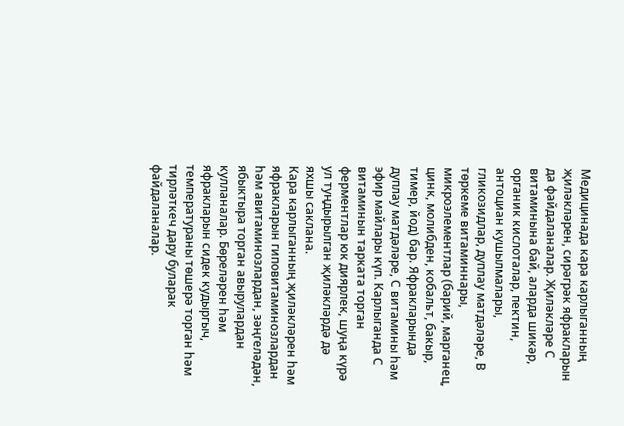Медицинада кара карлыганның җиләкләрен, сирәгрәк яфракларын да файдаланалар. Җиләкләре С витаминына бай, аларда шикәр, органик кислоталар, пектин, антоциан кушылмалары, гликозидлар, дуплау матдәләре, В төркеме витаминнары, микроэлементлар (барий, марганец, цинк, молибден, кобальт, бакыр, тимер, йод) бар. Яфракларында дуплау матдәләре, С витамины һәм эфир майлары күп. Карлыганда С витаминын тарката торган ферментлар юк диярлек, шуңа күрә ул туңдырылган җиләкләрдә дә яхшы саклана.
Кара карлыганның җиләкләрен һәм яфракларын гиповитаминозлардан һәм авитаминозлардан, зәңгеләдән, ябыктыра торган авырулардан кулланалар. Бөреләрен һәм яфракларын сидек кудыргыч, температураны төшерә торган һәм тирләткеч дару буларак файдаланалар.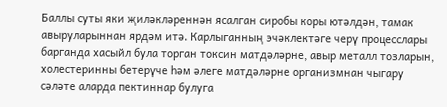Баллы суты яки җиләкләреннән ясалган сиробы коры ютәлдән, тамак авыруларыннан ярдәм итә. Карлыганның эчәклектәге черү процесслары барганда хасыйл була торган токсин матдәләрне, авыр металл тозларын, холестеринны бетерүче һәм әлеге матдәләрне организмнан чыгару сәләте аларда пектиннар булуга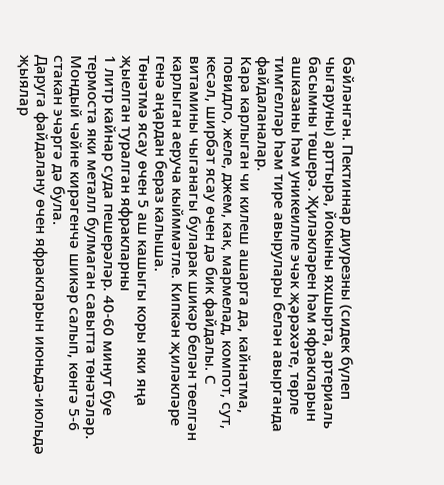бәйләнгән. Пектиннар диурезны (сидек бүлеп чыгаруны) арттыра, йокыны яхшырта, артериаль басымны төшерә. Җиләкләрен һәм яфракларын ашказаны һәм уникеилле эчәк җәрәхәте, төрле тимгелләр һәм тире авырулары белән авырганда файдаланалар.
Кара карлыган чи килеш ашарга да, кайнатма, повидло, желе, джем, как, мармелад, компот, сут, кесәл, ширбәт ясау өчен дә бик файдалы. С витамины чыганагы буларак шикәр белән төелгән карлыган аеруча кыйммәтле. Кипкән җиләкләре генә аңардан бераз калыша.
Төнәтмә ясау өчен 5 аш кашыгы коры яки яңа җыелган туралган яфракларны
1 литр кайнар суда пешерәләр. 40-60 минут буе термоста яки металл булмаган савытта төнәтәләр. Мондый чәйне кирәгенчә шикәр салып, көнгә 5-6 стакан эчәргә дә була.
Даруга файдалану өчен яфракларын июньдә-июльдә җыялар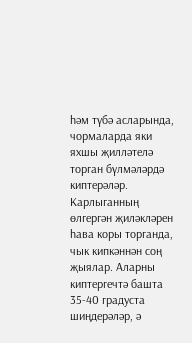һәм түбә асларында, чормаларда яки яхшы җилләтелә торган бүлмәләрдә киптерәләр. Карлыганның өлгергән җиләкләрен һава коры торганда, чык кипкәннән соң җыялар. Аларны киптергечтә башта 35-40 градуста шиңдерәләр, ә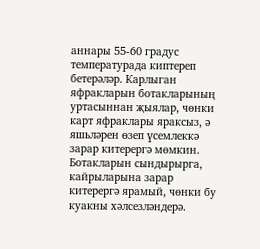аннары 55-60 градус температурада киптереп бетерәләр. Карлыган яфракларын ботакларының уртасыннан җыялар, чөнки карт яфраклары яраксыз, ә яшьләрен өзеп үсемлеккә зарар китерергә мөмкин. Ботакларын сындырырга, кайрыларына зарар китерергә ярамый, чөнки бу куакны хәлсезләндерә.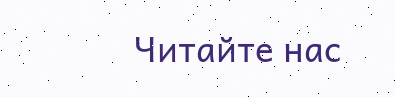Читайте нас